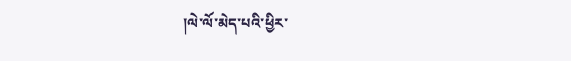།ལེ་ལོ་མེད་པའི་ཕྱིར་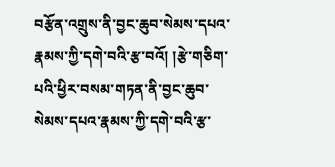བརྩོན་འགྲུས་ནི་བྱང་ཆུབ་སེམས་དཔའ་རྣམས་ཀྱི་དགེ་བའི་རྩ་བའོ། །རྩེ་གཅིག་པའི་ཕྱིར་བསམ་གཏན་ནི་བྱང་ཆུབ་སེམས་དཔའ་རྣམས་ཀྱི་དགེ་བའི་རྩ་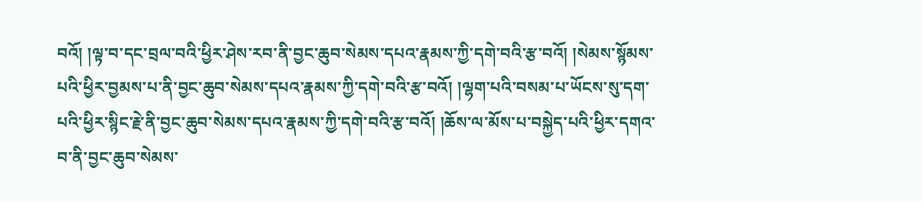བའོ། །ལྟ་བ་དང་བྲལ་བའི་ཕྱིར་ཤེས་རབ་ནི་བྱང་ཆུབ་སེམས་དཔའ་རྣམས་ཀྱི་དགེ་བའི་རྩ་བའོ། །སེམས་སྙོམས་པའི་ཕྱིར་བྱམས་པ་ནི་བྱང་ཆུབ་སེམས་དཔའ་རྣམས་ཀྱི་དགེ་བའི་རྩ་བའོ། །ལྷག་པའི་བསམ་པ་ཡོངས་སུ་དག་པའི་ཕྱིར་སྙིང་རྗེ་ནི་བྱང་ཆུབ་སེམས་དཔའ་རྣམས་ཀྱི་དགེ་བའི་རྩ་བའོ། །ཆོས་ལ་མོས་པ་བསྐྱེད་པའི་ཕྱིར་དགའ་བ་ནི་བྱང་ཆུབ་སེམས་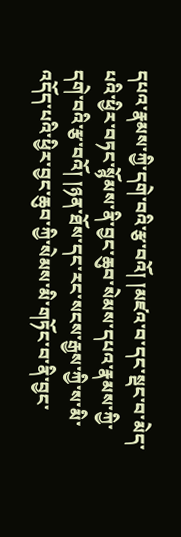དཔའ་རྣམས་ཀྱི་དགེ་བའི་རྩ་བའོ། །མཛའ་བ་དང་སྡང་བ་མེད་པའི་ཕྱིར་བཏང་སྙོམས་ནི་བྱང་ཆུབ་སེམས་དཔའ་རྣམས་ཀྱི་དགེ་བའི་རྩ་བའོ། །ཉན་ཐོས་དང་རང་སངས་རྒྱས་ཀྱི་ས་མི་འདོད་པའི་ཕྱིར་བྱང་ཆུབ་ཀྱི་སེམས་མི་གཏོང་བ་ནི་བྱང་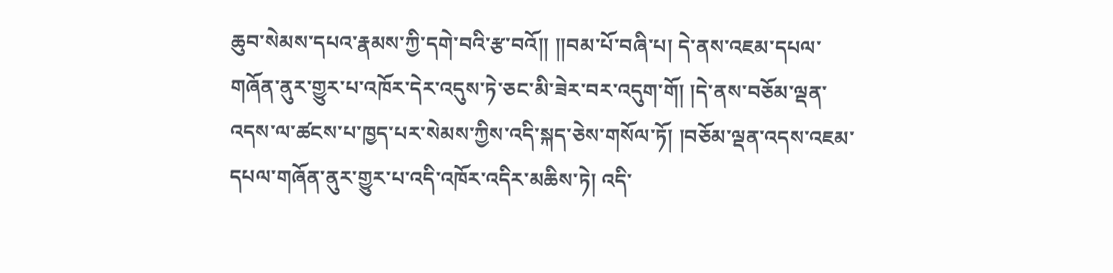ཆུབ་སེམས་དཔའ་རྣམས་ཀྱི་དགེ་བའི་རྩ་བའོ།། །།བམ་པོ་བཞི་པ། དེ་ནས་འཇམ་དཔལ་གཞོན་ནུར་གྱུར་པ་འཁོར་དེར་འདུས་ཏེ་ཅང་མི་ཟེར་བར་འདུག་གོ། །དེ་ནས་བཅོམ་ལྡན་འདས་ལ་ཚངས་པ་ཁྱད་པར་སེམས་ཀྱིས་འདི་སྐད་ཅེས་གསོལ་ཏོ། །བཅོམ་ལྡན་འདས་འཇམ་དཔལ་གཞོན་ནུར་གྱུར་པ་འདི་འཁོར་འདིར་མཆིས་ཏེ། འདི་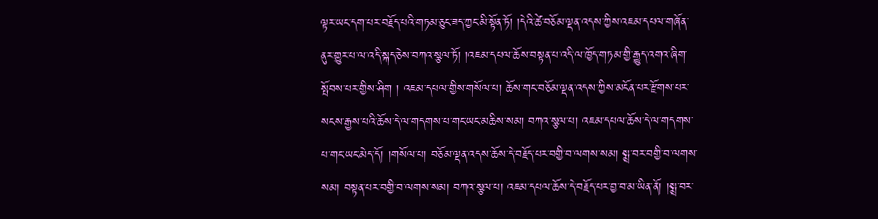ལྟར་ཡང་དག་པར་བརྗོད་པའི་གཏམ་ཅུང་ཟད་ཀྱང་མི་སྟོན་ཏོ། །དེའི་ཚེ་བཅོམ་ལྡན་འདས་ཀྱིས་འཇམ་དཔལ་གཞོན་ནུར་གྱུར་པ་ལ་འདི་སྐད་ཅེས་བཀའ་སྩལ་ཏོ། །འཇམ་དཔལ་ཆོས་བསྟན་པ་འདི་ལ་ཁྱོད་གཏམ་གྱི་རྒྱུད་འགའ་ཞིག་སྤོབས་པར་གྱིས་ཤིག ། འཇམ་དཔལ་གྱིས་གསོལ་པ། ཆོས་གང་བཅོམ་ལྡན་འདས་ཀྱིས་མངོན་པར་རྫོགས་པར་སངས་རྒྱས་པའི་ཆོས་དེ་ལ་གདགས་པ་གང་ཡང་མཆིས་སམ། བཀའ་སྩལ་པ། འཇམ་དཔལ་ཆོས་དེ་ལ་གདགས་པ་གང་ཡང་མེད་དོ། །གསོལ་པ། བཅོམ་ལྡན་འདས་ཆོས་དེ་བརྗོད་པར་བགྱི་བ་ལགས་སམ། སྨྲ་བར་བགྱི་བ་ལགས་སམ། བསྟན་པར་བགྱི་བ་ལགས་སམ། བཀའ་སྩལ་པ། འཇམ་དཔལ་ཆོས་དེ་བརྗོད་པར་བྱ་བ་མ་ཡིན་ནོ། །སྨྲ་བར་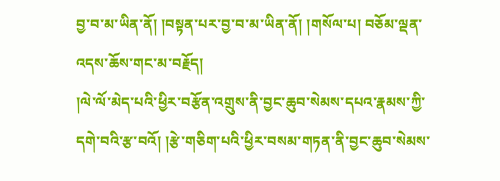བྱ་བ་མ་ཡིན་ནོ། །བསྟན་པར་བྱ་བ་མ་ཡིན་ནོ། །གསོལ་པ། བཅོམ་ལྡན་འདས་ཆོས་གང་མ་བརྗོད།
།ལེ་ལོ་མེད་པའི་ཕྱིར་བརྩོན་འགྲུས་ནི་བྱང་ཆུབ་སེམས་དཔའ་རྣམས་ཀྱི་དགེ་བའི་རྩ་བའོ། །རྩེ་གཅིག་པའི་ཕྱིར་བསམ་གཏན་ནི་བྱང་ཆུབ་སེམས་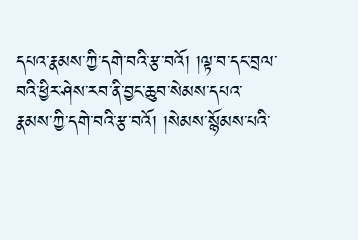དཔའ་རྣམས་ཀྱི་དགེ་བའི་རྩ་བའོ། །ལྟ་བ་དང་བྲལ་བའི་ཕྱིར་ཤེས་རབ་ནི་བྱང་ཆུབ་སེམས་དཔའ་རྣམས་ཀྱི་དགེ་བའི་རྩ་བའོ། །སེམས་སྙོམས་པའི་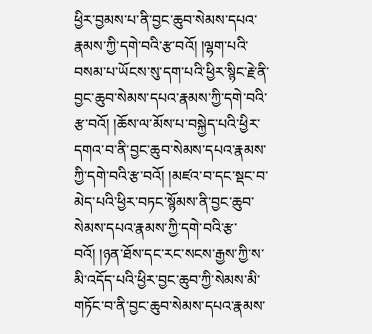ཕྱིར་བྱམས་པ་ནི་བྱང་ཆུབ་སེམས་དཔའ་རྣམས་ཀྱི་དགེ་བའི་རྩ་བའོ། །ལྷག་པའི་བསམ་པ་ཡོངས་སུ་དག་པའི་ཕྱིར་སྙིང་རྗེ་ནི་བྱང་ཆུབ་སེམས་དཔའ་རྣམས་ཀྱི་དགེ་བའི་རྩ་བའོ། །ཆོས་ལ་མོས་པ་བསྐྱེད་པའི་ཕྱིར་དགའ་བ་ནི་བྱང་ཆུབ་སེམས་དཔའ་རྣམས་ཀྱི་དགེ་བའི་རྩ་བའོ། །མཛའ་བ་དང་སྡང་བ་མེད་པའི་ཕྱིར་བཏང་སྙོམས་ནི་བྱང་ཆུབ་སེམས་དཔའ་རྣམས་ཀྱི་དགེ་བའི་རྩ་བའོ། །ཉན་ཐོས་དང་རང་སངས་རྒྱས་ཀྱི་ས་མི་འདོད་པའི་ཕྱིར་བྱང་ཆུབ་ཀྱི་སེམས་མི་གཏོང་བ་ནི་བྱང་ཆུབ་སེམས་དཔའ་རྣམས་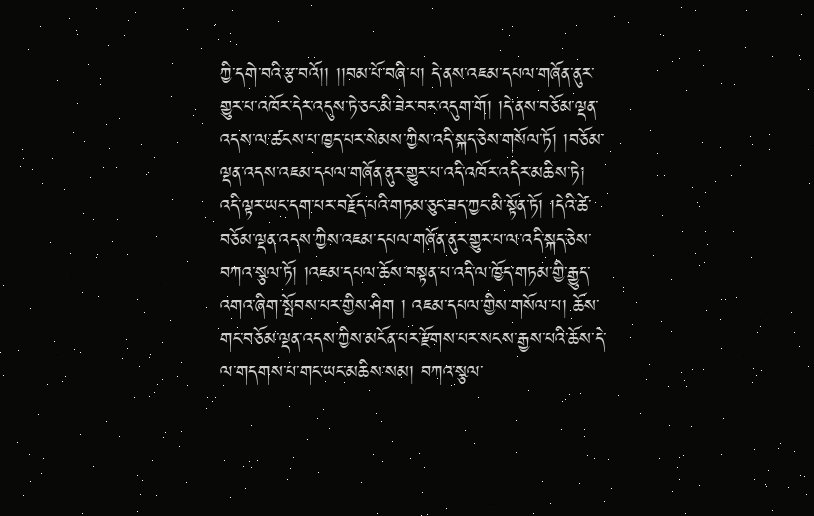ཀྱི་དགེ་བའི་རྩ་བའོ།། །།བམ་པོ་བཞི་པ། དེ་ནས་འཇམ་དཔལ་གཞོན་ནུར་གྱུར་པ་འཁོར་དེར་འདུས་ཏེ་ཅང་མི་ཟེར་བར་འདུག་གོ། །དེ་ནས་བཅོམ་ལྡན་འདས་ལ་ཚངས་པ་ཁྱད་པར་སེམས་ཀྱིས་འདི་སྐད་ཅེས་གསོལ་ཏོ། །བཅོམ་ལྡན་འདས་འཇམ་དཔལ་གཞོན་ནུར་གྱུར་པ་འདི་འཁོར་འདིར་མཆིས་ཏེ། འདི་ལྟར་ཡང་དག་པར་བརྗོད་པའི་གཏམ་ཅུང་ཟད་ཀྱང་མི་སྟོན་ཏོ། །དེའི་ཚེ་བཅོམ་ལྡན་འདས་ཀྱིས་འཇམ་དཔལ་གཞོན་ནུར་གྱུར་པ་ལ་འདི་སྐད་ཅེས་བཀའ་སྩལ་ཏོ། །འཇམ་དཔལ་ཆོས་བསྟན་པ་འདི་ལ་ཁྱོད་གཏམ་གྱི་རྒྱུད་འགའ་ཞིག་སྤོབས་པར་གྱིས་ཤིག ། འཇམ་དཔལ་གྱིས་གསོལ་པ། ཆོས་གང་བཅོམ་ལྡན་འདས་ཀྱིས་མངོན་པར་རྫོགས་པར་སངས་རྒྱས་པའི་ཆོས་དེ་ལ་གདགས་པ་གང་ཡང་མཆིས་སམ། བཀའ་སྩལ་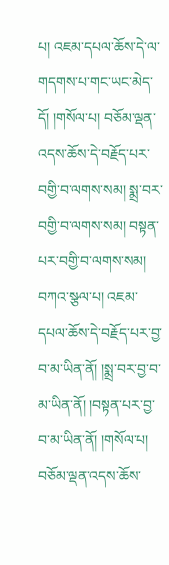པ། འཇམ་དཔལ་ཆོས་དེ་ལ་གདགས་པ་གང་ཡང་མེད་དོ། །གསོལ་པ། བཅོམ་ལྡན་འདས་ཆོས་དེ་བརྗོད་པར་བགྱི་བ་ལགས་སམ། སྨྲ་བར་བགྱི་བ་ལགས་སམ། བསྟན་པར་བགྱི་བ་ལགས་སམ། བཀའ་སྩལ་པ། འཇམ་དཔལ་ཆོས་དེ་བརྗོད་པར་བྱ་བ་མ་ཡིན་ནོ། །སྨྲ་བར་བྱ་བ་མ་ཡིན་ནོ། །བསྟན་པར་བྱ་བ་མ་ཡིན་ནོ། །གསོལ་པ། བཅོམ་ལྡན་འདས་ཆོས་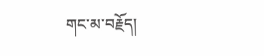གང་མ་བརྗོད།